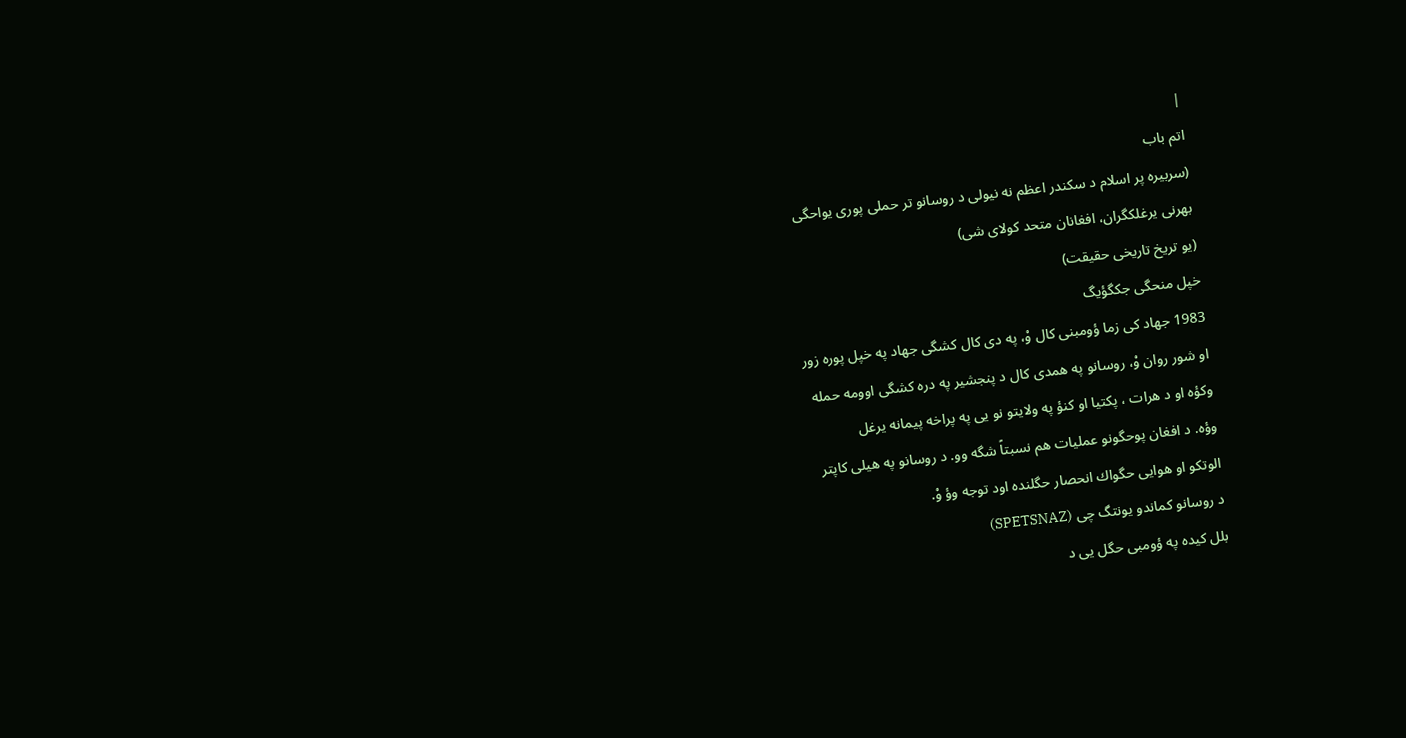|
اتم باب
(سربيره پر اسلام د سكندر اعظم نه نيولى د روسانو تر حملى پورى يواحگى
بهرنى يرغلكگران، افغانان متحد كولاى شى)
(يو تريخ تاريخى حقيقت)
خپل منحگى جكگؤيگ
1983 جهاد كى زما ؤومبنى كال وْ، په دى كال كشگى جهاد په خپل پوره زور
او شور روان وْ، روسانو په همدى كال د پنجشير په دره كشگى اوومه حمله
وكؤه او د هرات ، پكتيا او كنؤ په ولايتو نو يى په پراخه پيمانه يرغل
وؤه. د افغان پوحگونو عمليات هم نسبتاً شگه وو. د روسانو په هيلى كاپتر
الوتكو او هوايى حگواك انحصار حگلنده اود توجه وؤ وْ.
د روسانو كماندو يونتگ چى (SPETSNAZ)
بلل كيده په ؤومبى حگل يى د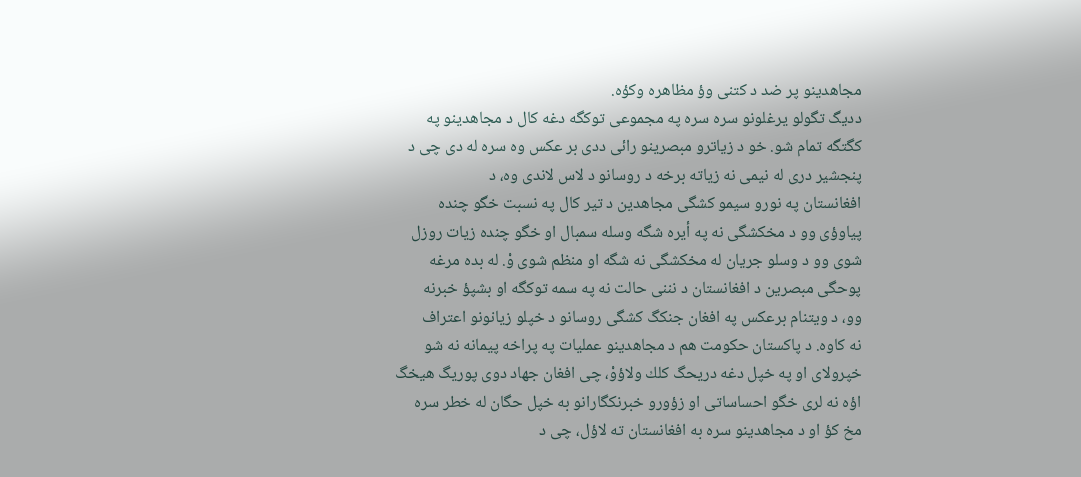مجاهدينو پر ضد د كتنى وؤ مظاهره وكؤه.
دديگ تگولو يرغلونو سره سره په مجموعى توكگه دغه كال د مجاهدينو په
كگتگه تمام شو. خو د زياترو مبصرينو رائى ددى بر عكس وه سره له دى چى د
پنجشير درى له نيمى نه زياته برخه د روسانو د لاس لاندى وه، د
افغانستان په نورو سيمو كشگى مجاهدين د تير كال په نسبت خگو چنده
پياوؤى وو د مخكشگى نه په أيره شگه وسله سمبال او خگو چنده زيات روزل
شوى وو د وسلو جريان له مخكشگى نه شگه او منظم شوى وْ. له بده مرغه
پوحگى مبصرين د افغانستان د نننى حالت نه په سمه توكگه او بشپؤ خبرنه
وو، د ويتنام برعكس په افغان جنكگ كشگى روسانو د خپلو زيانونو اعتراف
نه كاوه. د پاكستان حكومت هم د مجاهدينو عمليات په پراخه پيمانه نه شو
خپرولاى او په خپل دغه دريحگ كلك ولاؤوْ، چى افغان جهاد دوى پوريگ هيخگ
اؤه نه لرى خگو احساساتى او زؤورو خبرنكگارانو به خپل حگان له خطر سره
مخ كؤ او د مجاهدينو سره به افغانستان ته لاؤل، چى د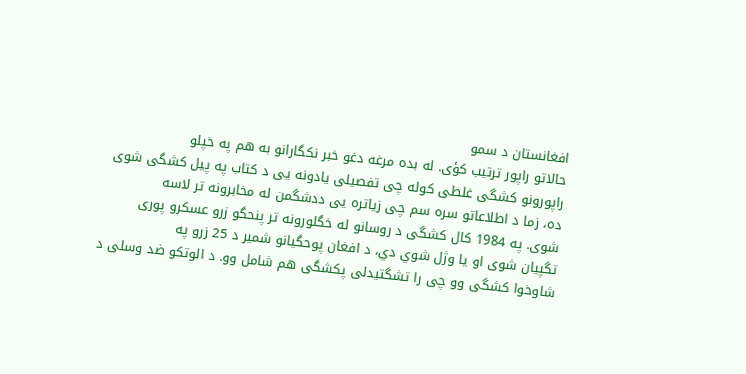افغانستان د سمو
حالاتو راپور ترتيب كؤى. له بده مرغه دغو خبر نكگارانو به هم په خپلو
راپورونو كشگى غلطى كوله چى تفصيلى يادونه يى د كتاب په پيل كشگى شوى
ده، زما د اطلاعاتو سره سم چى زياتره يى ددشگمن له مخابرونه تر لاسه
شوى. په 1984 كال كشگى د روسانو له خگلورونه تر پنحگو زرو عسكرو پورى
تگپيان شوى او يا وژل شوي دي، د افغان پوحگيانو شمير د 25 زرو په
شاوخوا كشگى وو چى را تشگتيدلى پكشگى هم شامل وو. د الوتكو ضد وسلى د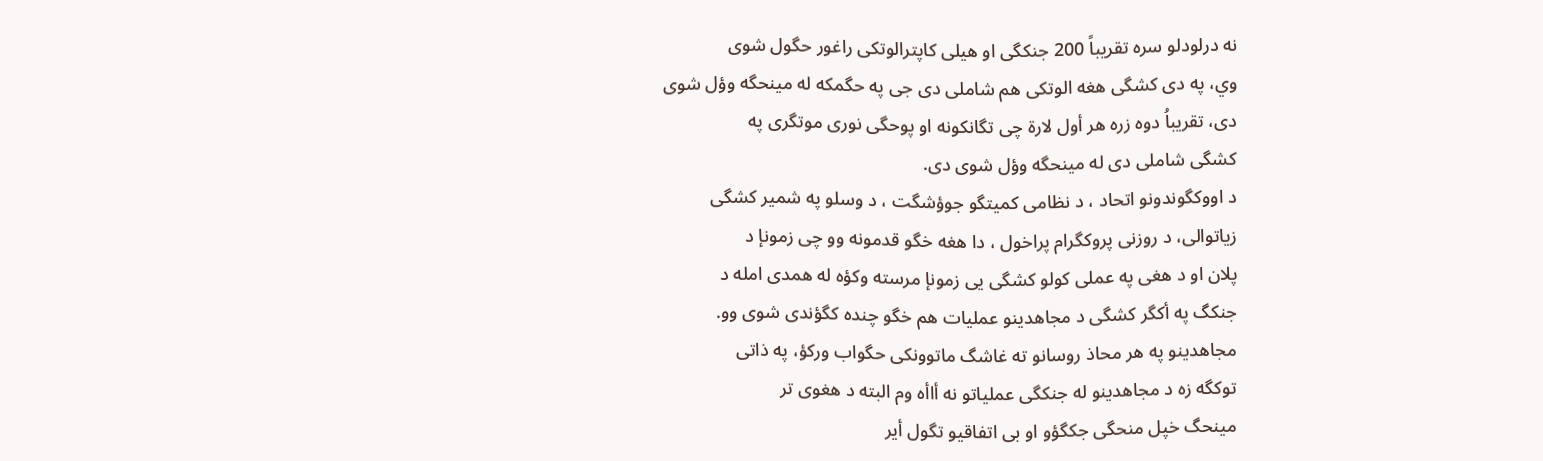نه درلودلو سره تقريباً 200 جنكگى او هيلى كاپترالوتكى راغور حگول شوى
وي، په دى كشگى هغه الوتكى هم شاملى دى جى په حگمكه له مينحگه وؤل شوى
دى، تقريباُ دوه زره هر أول لارة چى تگانكونه او پوحگى نورى موتگرى په
كشگى شاملى دى له مينحگه وؤل شوى دى.
د اووكگوندونو اتحاد ، د نظامى كميتگو جوؤشگت ، د وسلو په شمير كشگى
زياتوالى، د روزنى پروكگرام پراخول ، دا هغه خگو قدمونه وو چى زمونإ د
پلان او د هغى په عملى كولو كشگى يى زمونإ مرسته وكؤه له همدى امله د
جنكگ په أكگر كشگى د مجاهدينو عمليات هم خگو چنده كگؤندى شوى وو.
مجاهدينو په هر محاذ روسانو ته غاشگ ماتوونكى حگواب وركؤ، په ذاتى
توكگه زه د مجاهدينو له جنكگى عملياتو نه أاأه وم البته د هغوى تر
مينحگ خپل منحگى جكگؤو او بى اتفاقيو تگول أير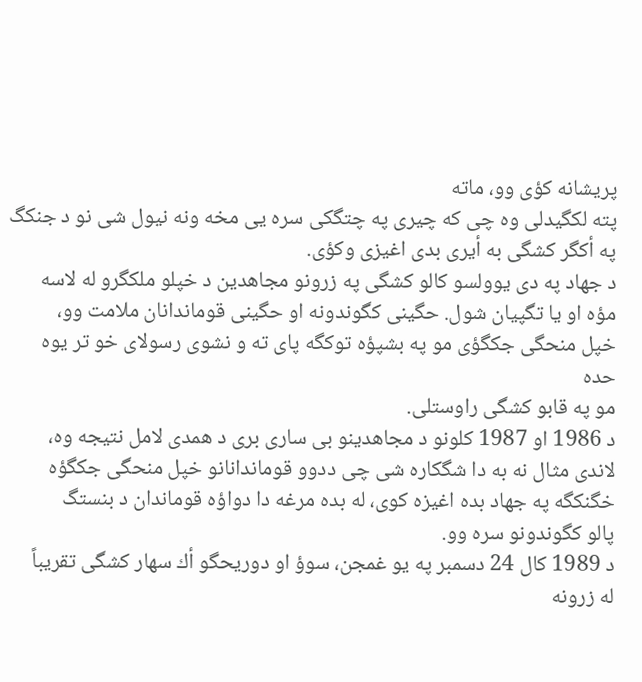پريشانه كؤى وو، ماته
پته لكگيدلى وه چى كه چيرى په چتگكى سره يى مخه ونه نيول شى نو د جنكگ
په أكگر كشگى به أيرى بدى اغيزى وكؤى.
د جهاد په دى يوولسو كالو كشگى په زرونو مجاهدين د خپلو ملكگرو له لاسه
مؤه او يا تگپيان شول. حگينى كگوندونه او حگينى قوماندانان ملامت وو،
خپل منحگى جكگؤى مو په بشپؤه توكگه پاى ته و نشوى رسولاى خو تر يوه حده
مو په قابو كشگى راوستلى.
د 1986 او 1987 كلونو د مجاهدينو بى سارى برى د همدى لامل نتيجه وه،
لاندى مثال نه به دا شگكاره شى چى ددوو قوماندانانو خپل منحگى جكگؤه
خگنكگه په جهاد بده اغيزه كوى، له بده مرغه دا دواؤه قوماندان د بنستگ
پالو كگوندونو سره وو.
د 1989 كال 24 دسمبر په يو غمجن، سوؤ او دوريحگو أك سهار كشگى تقريباً
له زرونه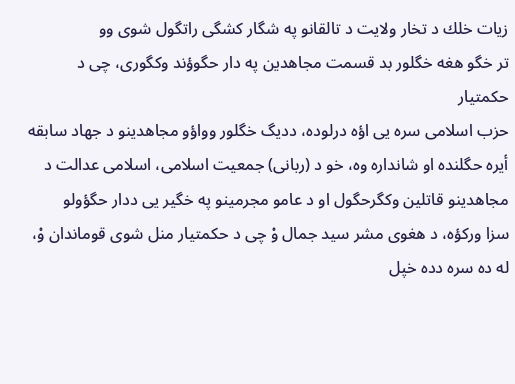زيات خلك د تخار ولايت د تالقانو په شگار كشگى راتگول شوى وو
تر خگو هغه خگلور بد قسمت مجاهدين په دار حگوؤند وكگورى، چى د حكمتيار
حزب اسلامى سره يى اؤه درلوده، دديگ خگلور وواؤو مجاهدينو د جهاد سابقه
أيره حگلنده او شانداره وه، خو د (ربانى) جمعيت اسلامى، اسلامى عدالت د
مجاهدينو قاتلين وكگرحگول او د عامو مجرمينو په خگير يى ددار حگؤولو
سزا وركؤه، د هغوى مشر سيد جمال وْ چى د حكمتيار منل شوى قوماندان وْ،
له ده سره دده خپل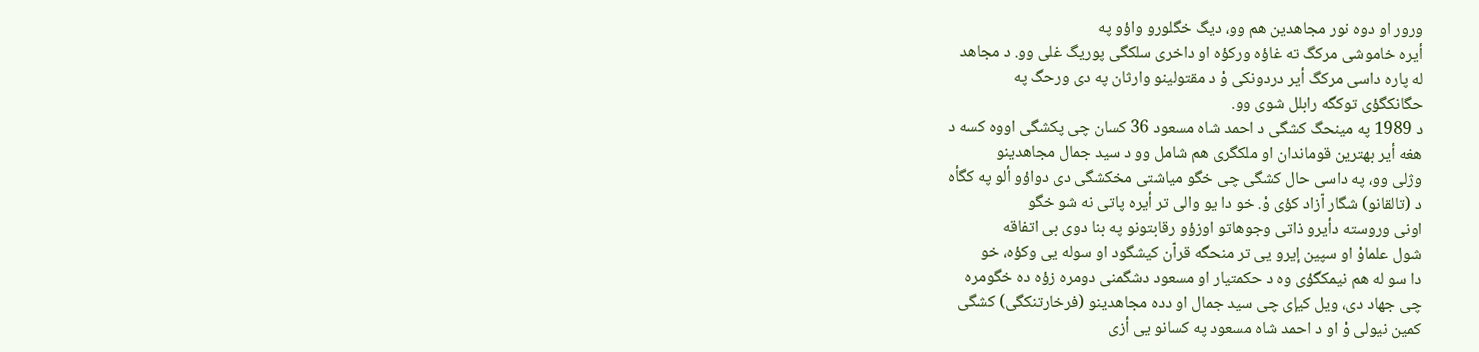ورور او دوه نور مجاهدين هم وو، ديگ خگلورو واؤو په
أيره خاموشى مركگ ته غاؤه وركؤه او داخرى سلكگى پوريگ غلى وو. د مجاهد
له پاره داسى مركگ أير دردونكى وْ د مقتولينو وارثان په دى ورحگ په
حگانكگؤى توكگه رابلل شوى وو.
د 1989 په مينحگ كشگى د احمد شاه مسعود 36 كسان چى پكشگى اووه كسه د
هغه أير بهترين قوماندان او ملكگرى هم شامل وو د سيد جمال مجاهدينو
وژلى وو، په داسى حال كشگى چى خگو مياشتى مخكشگى دى دواؤو ألو په كگأه
د (تالقانو) شگار اّزاد كؤى وْ. خو دا يو والى تر أيره پاتى نه شو خگو
اونى وروسته دأيرو ذاتى وجوهاتو اوزؤو رقابتونو په بنا دوى بى اتفاقه
شول علماوْ او سپين إيرو يى تر منحگه قراّن كيشگود او سوله يى وكؤه، خو
دا سو له هم نيمكگؤى وه د حكمتيار او مسعود دشگمنى دومره زؤه ده خگومره
چى جهاد دى، ويل كيإى چى سيد جمال او دده مجاهدينو (فرخارتنكگى) كشگى
كمين نيولى وْ او د احمد شاه مسعود په كسانو يى أزى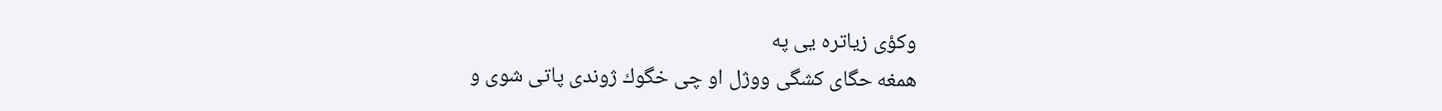وكؤى زياتره يى په
همغه حگاى كشگى ووژل او چى خگوك ژوندى پاتى شوى و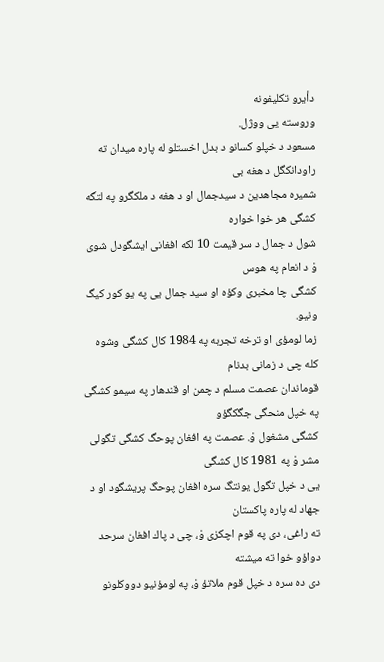دأيرو تكليفونه
وروسته يى ووژل.
مسعود د خپلو كسانو د بدل اخستلو له پاره ميدان ته راودانكگل د هغه بى
شميره مجاهدين د سيدجمال او د هغه د ملكگرو په لتگه كشگى هر خوا خواره
شول د جمال د سر قيمت 10 لكه افغانى ايشگودل شوى وْ د انعام په هوس
كشگى چا مخبرى وكؤه او سيد جمال يى په يو كور كيگ ونيو.
زما لومؤى او ترخه تجربه په 1984 كال كشگى وشوه كله چى د زمانى بدنام
قوماندان عصمت مسلم د چمن او قندهار په سيمو كشگى په خپل منحگى جگكگؤو
كشگى مشغول وْ. عصمت په افغان پوحگ كشگى تگولى مشر وْ په 1981 كال كشگى
يى د خپل تگول يونتگ سره افغان پوحگ پريشگود او د جهاد له پاره پاكستان
ته راغى، دى په قوم اچكزى وْ، چى د پاك افغان سرحد دواؤو خوا ته ميشته
دى ده سره د خپل قوم ملاتؤ وْ، په لومؤنيو دووكلونو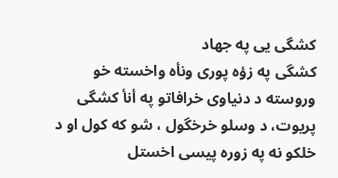كشگى يى په جهاد
كشگى په زؤه پورى ونأه واخسته خو وروسته د دنياوى خرافاتو په أنأ كشگى
پريوت، د وسلو خرخگول ، شو كه كول او د خلكو نه په زوره پيسى اخستل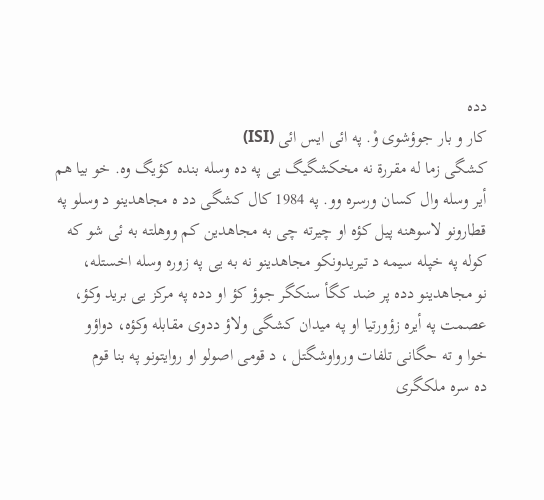دده
كار و بار جوؤشوى وْ. په ائى ايس ائى (ISI)
كشگى زما له مقررة نه مخكشگيگ يى په ده وسله بنده كؤيگ وه. خو بيا هم
أير وسله وال كسان ورسره وو. په 1984 كال كشگى دد ه مجاهدينو د وسلو په
قطارونو لاسوهنه پيل كؤه او چيرته چى به مجاهدين كم ووهلته به ئى شو كه
كوله په خپله سيمه د تيريدونكو مجاهدينو نه به يى په زوره وسله اخستله،
نو مجاهدينو دده پر ضد كگأ سنكگر جوؤ كؤ او دده په مركز يى بريد وكؤ،
عصمت په أيره زؤورتيا او په ميدان كشگى ولاؤ ددوى مقابله وكؤه، دواؤو
خوا و ته حگانى تلفات ورواوشگتل ، د قومى اصولو او روايتونو په بنا قوم
ده سره ملكگرى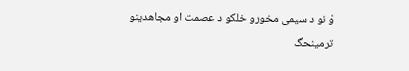وْ نو د سيمى مخورو خلكو د عصمت او مجاهدينو ترمينحگ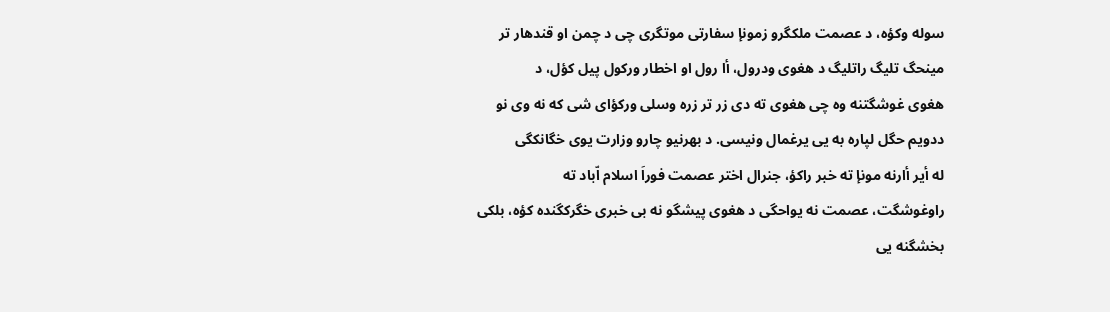سوله وكؤه، د عصمت ملكگرو زمونإ سفارتى موتگرى چى د چمن او قندهار تر
مينحگ تليگ راتليگ د هغوى ودرول، أا رول او اخطار وركول پيل كؤل، د
هغوى غوشگتنه وه چى هغوى ته دى زر تر زره وسلى وركؤاى شى كه نه وى نو
ددويم حگل لپاره به يى يرغمال ونيسى. د بهرنيو چارو وزارت يوى خگانكگى
له أير أارنه مونإ ته خبر راكؤ، جنرال اختر عصمت فوراَ اسلام اّباد ته
راوغوشگت، عصمت نه يواحگى د هغوى پيشگو نه بى خبرى خگركگنده كؤه، بلكى
بخشگنه يى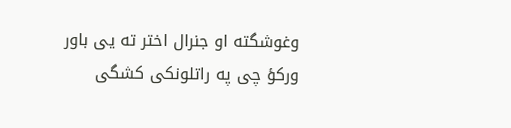وغوشگته او جنرال اختر ته يى باور وركؤ چى په راتلونكى كشگى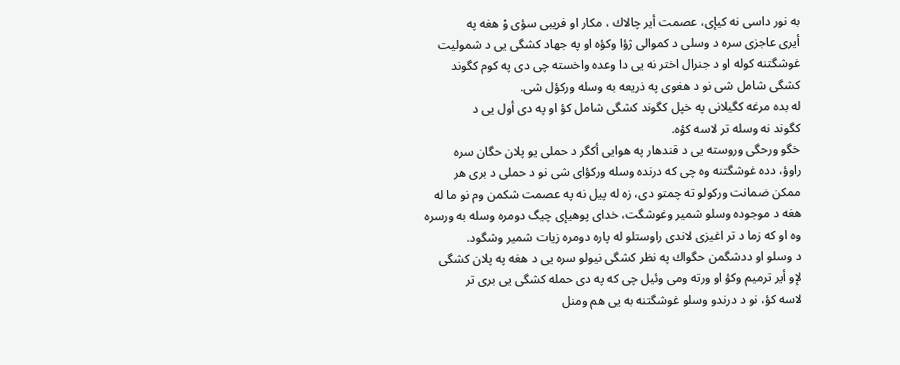به نور داسى نه كيإى، عصمت أير چالاك ، مكار او فريبى سؤى وْ هغه په
أيرى عاجزى سره د وسلى د كموالى ژؤا وكؤه او په جهاد كشگى يى د شموليت
غوشگتنه كوله او د جنرال اختر نه يى دا وعده واخسته چى دى په كوم كگوند
كشگى شامل شى نو د هغوى په ذريعه به وسله وركؤل شى.
له بده مرغه كگيلانى په خپل كگوند كشگى شامل كؤ او په دى أول يى د
كگوند نه وسله تر لاسه كؤه.
خگو ورحگى وروسته يى د قندهار په هوايى أكگر د حملى يو پلان حگان سره
راوؤ، دده غوشگتنه وه چى كه درنده وسله وركؤاى شى نو د حملى د برى هر
ممكن ضمانت وركولو ته چمتو دى، زه له پيل نه په عصمت شكمن وم نو ما له
هغه د موجوده وسلو شمير وغوشگت، خداى پوهيإى چيگ دومره وسله به ورسره
وه او كه زما د تر اغيزى لاندى راوستلو له پاره دومره زيات شمير وشگود.
د وسلو او ددشگمن حگواك په نظر كشگى نيولو سره يى د هغه په پلان كشگى
لإو أير ترميم وكؤ او ورته ومى وئيل چى كه په دى حمله كشگى يى برى تر
لاسه كؤ، نو د درندو وسلو غوشگتنه به يى هم ومنل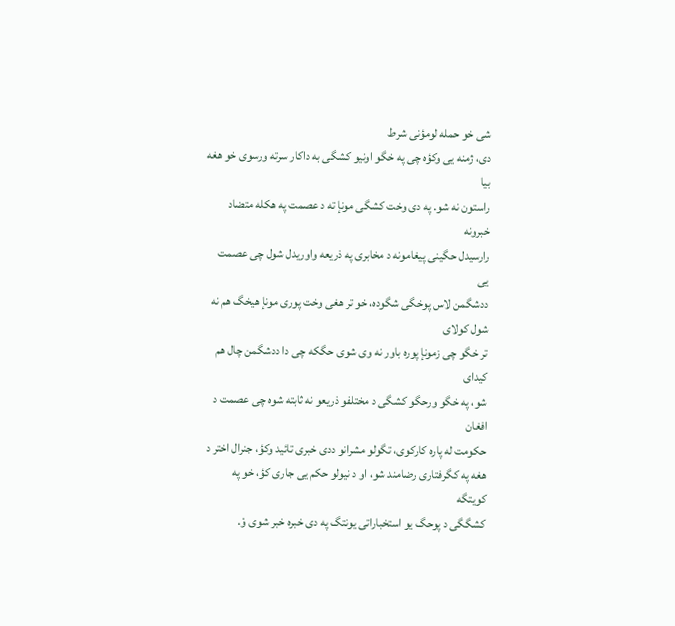شى خو حمله لومؤنى شرط
دى، ژمنه يى وكؤه چى په خگو اونيو كشگى به داكار سرته ورسوى خو هغه بيا
راستون نه شو. په دى وخت كشگى مونإ ته د عصمت په هكله متضاد خبرونه
رارسيدل حگينى پيغامونه د مخابرى په ذريعه واوريدل شول چى عصمت يى
ددشگمن لاس پوخگى شگوده، خو تر هغى وخت پورى مونإ هيخگ هم نه شول كولاى
تر خگو چى زمونإ پوره باور نه وى شوى حگكه چى دا ددشگمن چال هم كيداى
شو، په خگو ورحگو كشگى د مختلفو ذريعو نه ثابته شوه چى عصمت د افغان
حكومت له پاره كاركوى، تگولو مشرانو ددى خبرى تائيد وكؤ، جنرال اختر د
هغه په كگرفتارى رضامند شو، او د نيولو حكم يى جارى كؤ، خو په كويتگه
كشگگى د پوحگ يو استخباراتى يونتگ په دى خبره خبر شوى وْ.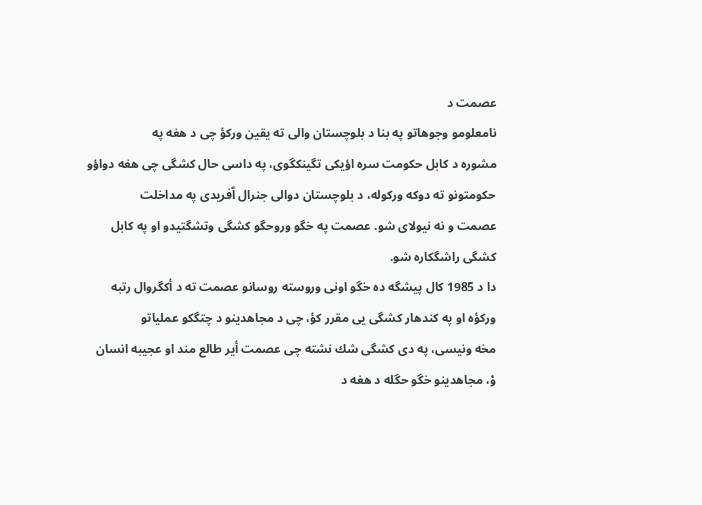عصمت د
نامعلومو وجوهاتو په بنا د بلوچستان والى ته يقين وركؤ چى د هغه په
مشوره د كابل حكومت سره اؤيكى تگينكگوى، په داسى حال كشگى چى هغه دواؤو
حكومتونو ته دوكه وركوله، د بلوچستان دوالى جنرال اّفريدى په مداخلت
عصمت و نه نيولاى شو. عصمت په خگو وروحگو كشگى وتشگتيدو او په كابل
كشگى راشگكاره شو.
دا د 1985 كال پيشگه ده خگو اونى وروسته روسانو عصمت ته د أكگروال رتبه
وركؤه او په كندهار كشگى يى مقرر كؤ، چى د مجاهدينو د چتگكو عملياتو
مخه ونيسى، په دى كشگى شك نشته چى عصمت أير طالع مند او عجيبه انسان
وْ، مجاهدينو خگو حگله د هغه د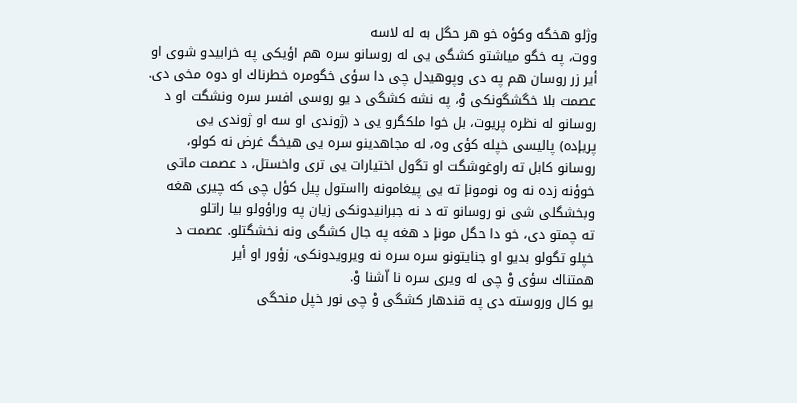وژلو هخگه وكؤه خو هر حگل به له لاسه
ووت، په خگو مياشتو كشگى يى له روسانو سره هم اؤيكى په خرابيدو شوى او
أير زر روسان هم په دى وپوهيدل چى دا سؤى خگومره خطرناك او دوه مخى دى.
عصمت بلا خگشگونكى وْ، په نشه كشگى د يو روسى افسر سره ونشگت او د
روسانو له نظره پريوت، بل خوا ملكگرو يى د (ژوندى او سه او ژوندى يى
پريإده) پاليسى خپله كؤى وه، له مجاهدينو سره يى هيخگ غرض نه كولو،
روسانو كابل ته راوغوشگت او تگول اختيارات يى ترى واخستل، د عصمت ماتى
خوؤنه زده نه وه نومونإ ته يى پيغامونه رااستول پيل كؤل چى كه چيرى هغه
وبخشگلى شى نو روسانو ته د نه جبرانيدونكى زيان په وراؤولو بيا راتلو
ته چمتو دى، خو دا حگل مونإ د هغه په جال كشگى ونه نخشگتلو. عصمت د
خپلو تگولو بديو او جنايتونو سره سره نه ويرويدونكى، زؤور او أير
همتناك سؤى وْ چى له ويرى سره نا اّشنا وْ.
يو كال وروسته دى په قندهار كشگى وْ چى نور خپل منحگى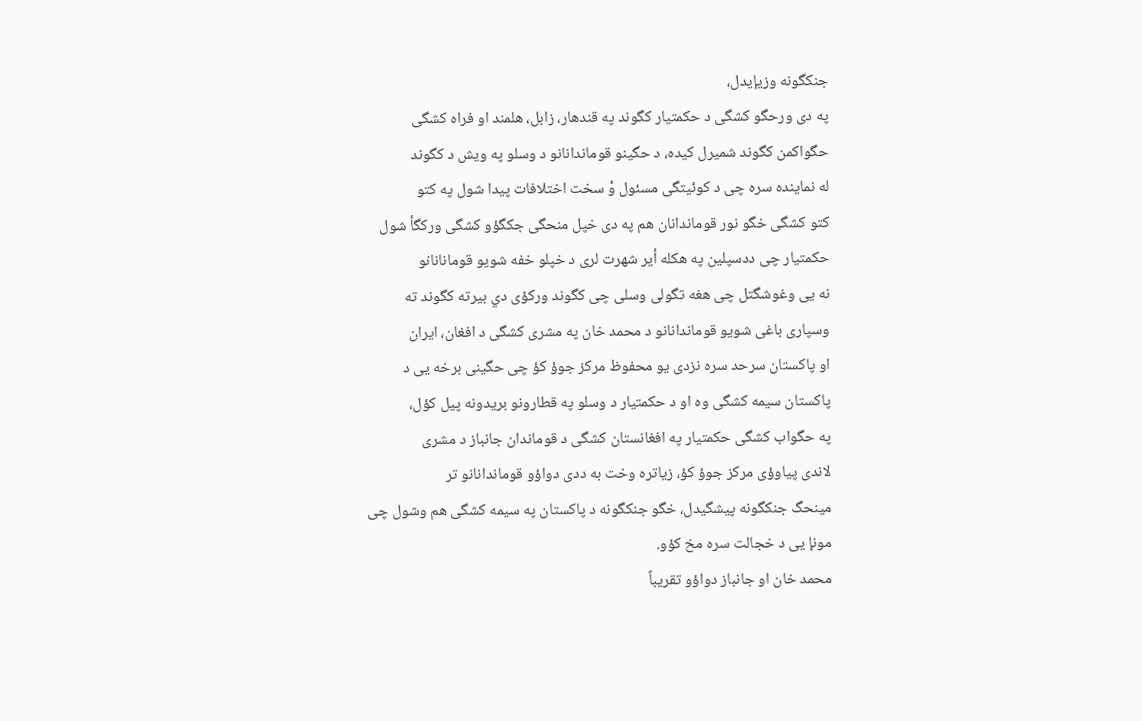جنكگونه وزيإيدل،
په دى ورحگو كشگى د حكمتيار كگوند په قندهار، زابل، هلمند او فراه كشگى
حگواكمن كگوند شميرل كيده، د حگينو قوماندانانو د وسلو په ويش د كگوند
له نماينده سره چى د كوئيتگى مسئول وْ سخت اختلافات پيدا شول په كتو
كتو كشگى خگو نور قوماندانان هم په دى خپل منحگى جكگؤو كشگى وركگأ شول
حكمتيار چى ددسپلين په هكله أير شهرت لرى د خپلو خفه شويو قومانانانو
نه يى وغوشگتل چى هغه تگولى وسلى چى كگوند وركؤى دي بيرته كگوند ته
وسپارى باغى شويو قوماندانانو د محمد خان په مشرى كشگى د افغان، ايران
او پاكستان سرحد سره نزدى يو محفوظ مركز جوؤ كؤ چى حگينى برخه يى د
پاكستان سيمه كشگى وه او د حكمتيار د وسلو په قطارونو بريدونه پيل كؤل،
په حگواب كشگى حكمتيار په افغانستان كشگى د قوماندان جانباز د مشرى
لاندى پياوؤى مركز جوؤ كؤ، زياتره وخت به ددى دواؤو قوماندانانو تر
مينحگ جنكگونه پيشگيدل، خگو جنكگونه د پاكستان په سيمه كشگى هم وشول چى
مونإ يى د خجالت سره مخ كؤو.
محمد خان او جانباز دواؤو تقريباً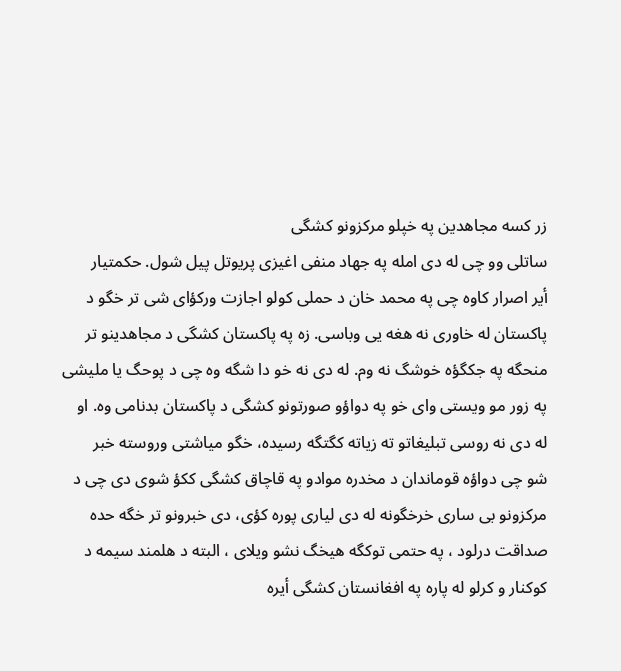زر كسه مجاهدين په خپلو مركزونو كشگى
ساتلى وو چى له دى امله په جهاد منفى اغيزى پريوتل پيل شول. حكمتيار
أير اصرار كاوه چى په محمد خان د حملى كولو اجازت وركؤاى شى تر خگو د
پاكستان له خاورى نه هغه يى وباسى. زه په پاكستان كشگى د مجاهدينو تر
منحگه په جكگؤه خوشگ نه وم. له دى نه خو دا شگه وه چى د پوحگ يا مليشى
په زور مو ويستى واى خو په دواؤو صورتونو كشگى د پاكستان بدنامى وه. او
له دى نه روسى تبليغاتو ته زياته كگتگه رسيده، خگو مياشتى وروسته خبر
شو چى دواؤه قوماندان د مخدره موادو په قاچاق كشگى ككؤ شوى دى چى د
مركزونو بى سارى خرخگونه له دى ليارى پوره كؤى، دى خبرونو تر خگه حده
صداقت درلود ، په حتمى توكگه هيخگ نشو ويلاى ، البته د هلمند سيمه د
كوكنار و كرلو له پاره په افغانستان كشگى أيره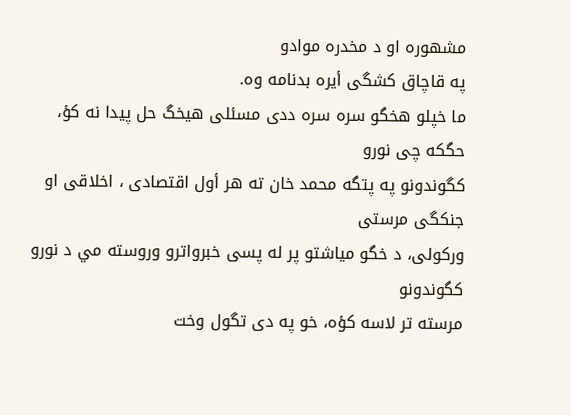مشهوره او د مخدره موادو
په قاچاق كشگى أيره بدنامه وه.
ما خپلو هخگو سره سره ددى مسئلى هيخگ حل پيدا نه كؤ، حگكه چى نورو
كگوندونو په پتگه محمد خان ته هر أول اقتصادى ، اخلاقى او جنكگى مرستى
وركولى، د خگو مياشتو پر له پسى خبرواترو وروسته مي د نورو كگوندونو
مرسته تر لاسه كؤه، خو په دى تگول وخت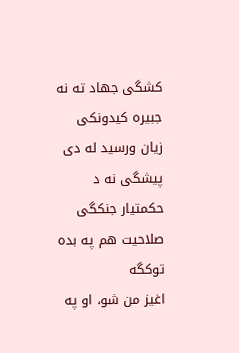كشگى جهاد ته نه جبيره كيدونكى
زيان ورسيد له دى پيشگى نه د حكمتيار جنكگى صلاحيت هم په بده توكگه
اغيز من شو، او په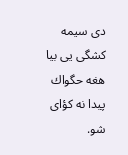دى سيمه كشگى يى بيا هغه حگواك پيدا نه كؤاى شو.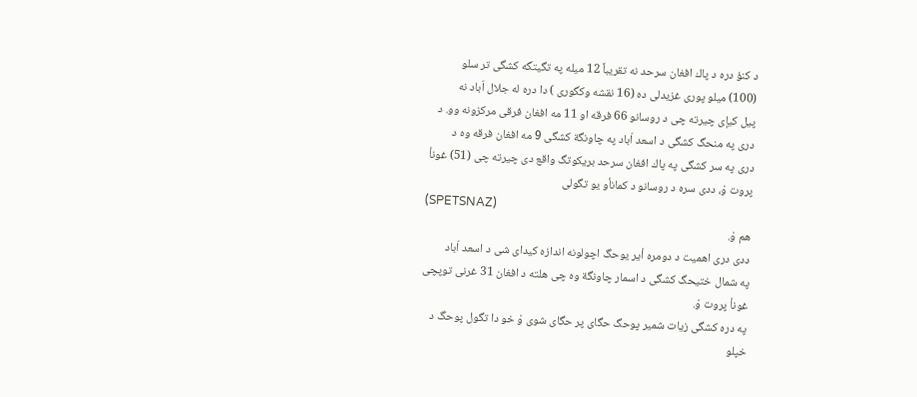د كنؤ دره د پاك افغان سرحد نه تقريباً 12 ميله په تگيتگه كشگى تر سلو
(100) ميلو پورى غزيدلى ده (16 نقشه وكگورى ) دا دره له جلال اّباد نه
پيل كيإى چيرته چى د روسانو 66 فرقه او 11 مه افغان فرقى مركزونه وو. د
درى په منحگ كشگى د اسعد اّباد په چاونگة كشگى 9 مه افغان فرقه وه د
درى په سر كشگى په پاك افغان سرحد بريكوتگ واقع دى چيرته چى (51) غونأ
پروت وْ، ددى سره د روسانو د كمانأو يو تگولى
(SPETSNAZ)
هم وْ.
ددى درى اهميت د دومره أير يوحگ اچولونه اندازه كيداى شى د اسعد اّباد
په شمال ختيحگ كشگى د اسمار چاونگة وه چى هلته د افغان 31 غرنى توپچى
غونأ پروت وْ.
په دره كشگى زيات شمير پوحگ حگاى پر حگاى شوى وْ خو دا تگول پوحگ د
خپلو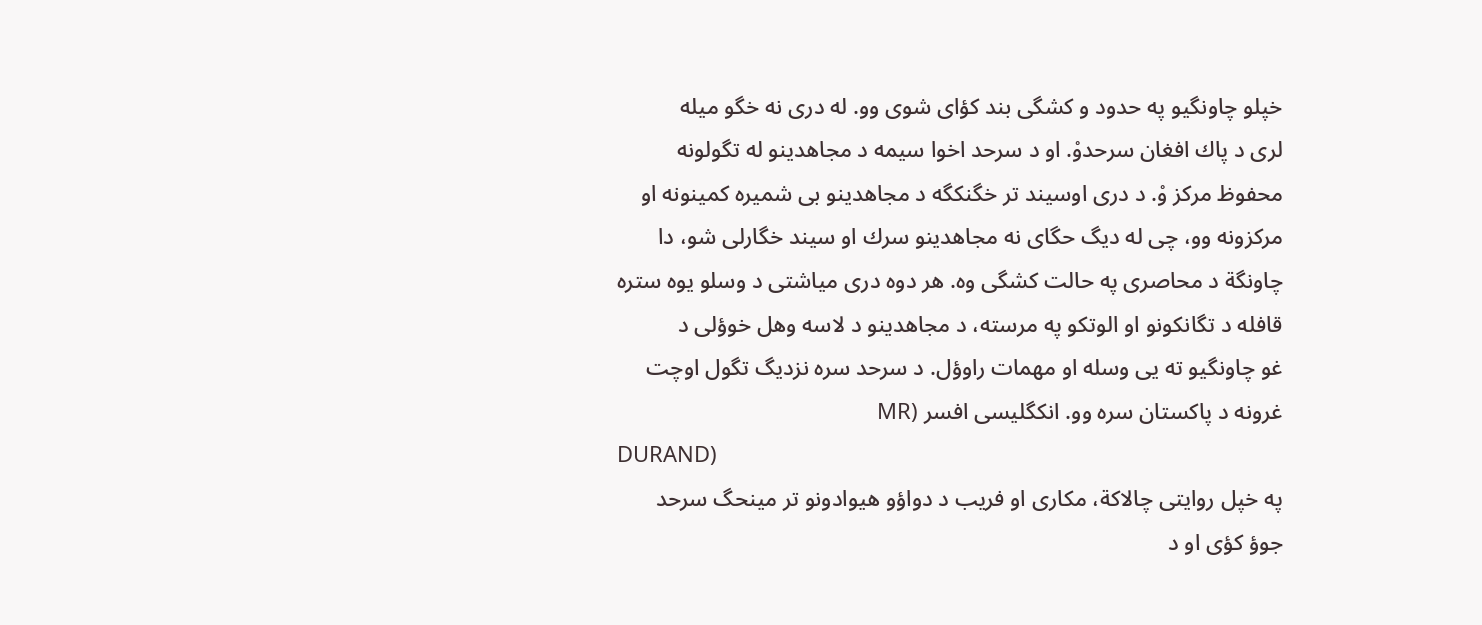خپلو چاونگيو په حدود و كشگى بند كؤاى شوى وو. له درى نه خگو ميله
لرى د پاك افغان سرحدوْ. او د سرحد اخوا سيمه د مجاهدينو له تگولونه
محفوظ مركز وْ. د درى اوسيند تر خگنكگه د مجاهدينو بى شميره كمينونه او
مركزونه وو، چى له ديگ حگاى نه مجاهدينو سرك او سيند خگارلى شو، دا
چاونگة د محاصرى په حالت كشگى وه. هر دوه درى مياشتى د وسلو يوه ستره
قافله د تگانكونو او الوتكو په مرسته، د مجاهدينو د لاسه وهل خوؤلى د
غو چاونگيو ته يى وسله او مهمات راوؤل. د سرحد سره نزديگ تگول اوچت
غرونه د پاكستان سره وو. انكگليسى افسر (MR
DURAND)
په خپل روايتى چالاكة، مكارى او فريب د دواؤو هيوادونو تر مينحگ سرحد
جوؤ كؤى او د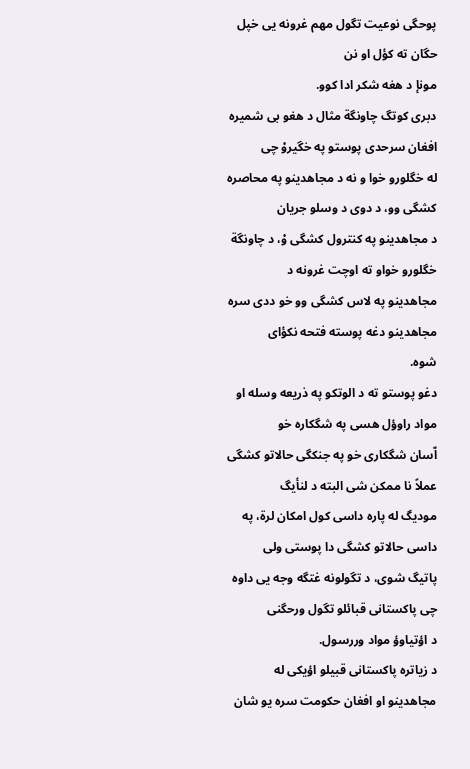پوحگى نوعيت تگول مهم غرونه يى خپل حگان ته كؤل او نن
مونإ د هغه شكر ادا كوو.
دبرى كوتگ چاونگة مثال د هغو بى شميره افغان سرحدى پوستو په خگيروْ چى
له خگلورو خوا و نه د مجاهدينو په محاصره كشگى وو، د دوى د وسلو جريان
د مجاهدينو په كنترول كشگى وْ، د چاونگة خگلورو خواو ته اوچت غرونه د
مجاهدينو په لاس كشگى وو خو ددى سره مجاهدينو دغه پوسته فتحه نكؤاى
شوه.
دغو پوستو ته د الوتكو په ذريعه وسله او مواد راوؤل هسى په شگكاره خو
اّسان شگكارى خو په جنكگى حالاتو كشگى عملاً نا ممكن شى البته د لنأيگ
موديگ له پاره داسى كول امكان لرة، په داسى حالاتو كشگى دا پوستى ولى
پاتيگ شوى، د تگولونه غتگه وجه يى داوه چى پاكستانى قبائلو تگول ورحگنى
د اؤتياوؤ مواد وررسول.
د زياتره پاكستانى قبيلو اؤيكى له مجاهدينو او افغان حكومت سره يو شان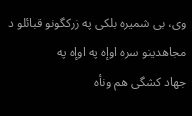وى، بى شميره بلكى په زركگونو قبائلو د مجاهدينو سره اوإه په اوإه په
جهاد كشگى هم ونأه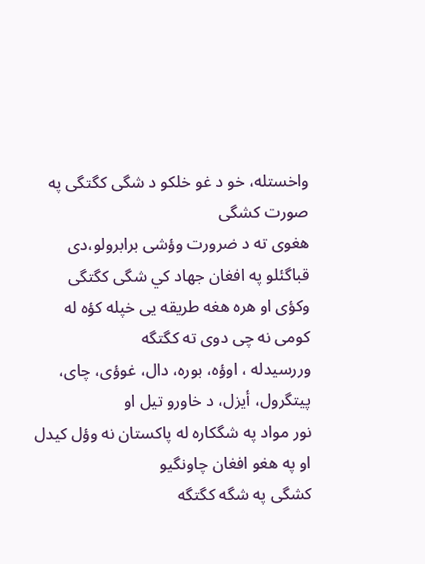واخستله، خو د غو خلكو د شگى كگتگى په صورت كشگى
هغوى ته د ضرورت وؤشى برابرولو،دى قباگئلو په افغان جهاد كي شگى كگتگى
وكؤى او هره هغه طريقه يى خپله كؤه له كومى نه چى دوى ته كگتگه
وررسيدله ، اوؤه، بوره، دال، غوؤى، چاى، پيتگرول، أيزل، د خاورو تيل او
نور مواد په شگكاره له پاكستان نه وؤل كيدل او په هغو افغان چاونگيو
كشگى په شگه كگتگه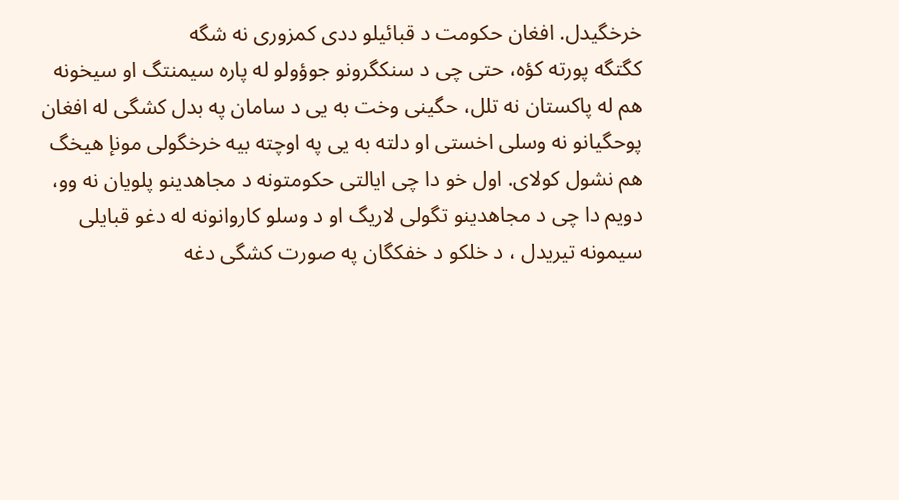خرخگيدل. افغان حكومت د قبائيلو ددى كمزورى نه شگه
كگتگه پورته كؤه، حتى چى د سنكگرونو جوؤولو له پاره سيمنتگ او سيخونه
هم له پاكستان نه تلل، حگينى وخت به يى د سامان په بدل كشگى له افغان
پوحگيانو نه وسلى اخستى او دلته به يى په اوچته بيه خرخگولى مونإ هيخگ
هم نشول كولاى. اول خو دا چى ايالتى حكومتونه د مجاهدينو پلويان نه وو،
دويم دا چى د مجاهدينو تگولى لاريگ او د وسلو كاروانونه له دغو قبايلى
سيمونه تيريدل ، د خلكو د خفكگان په صورت كشگى دغه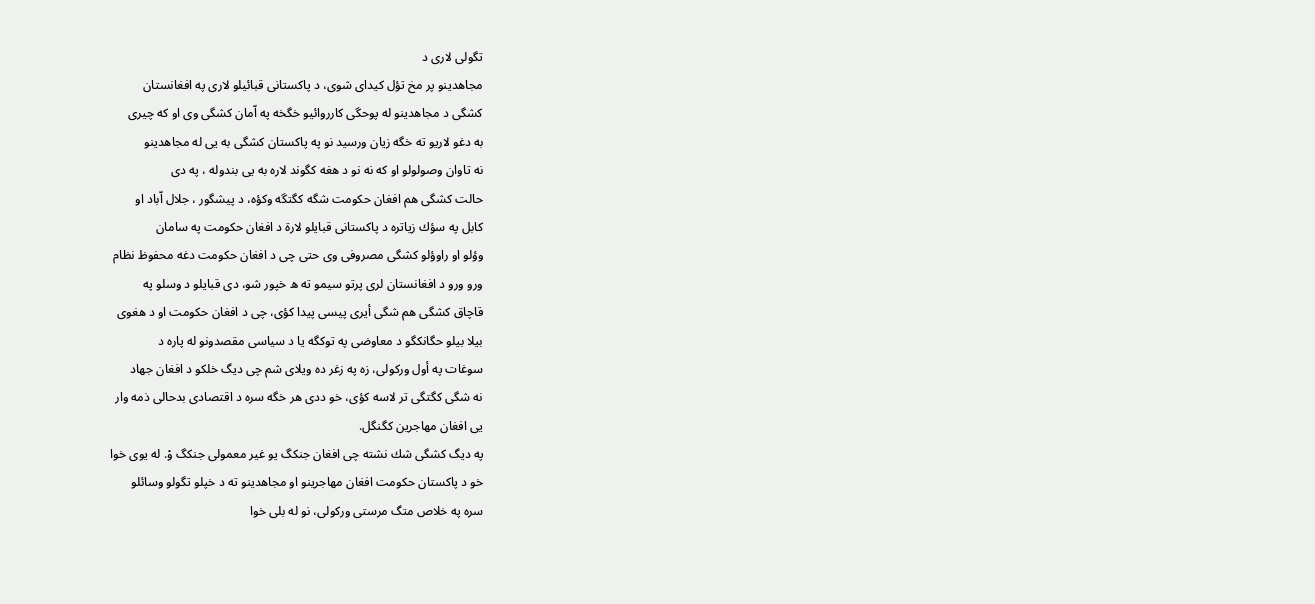تگولى لارى د
مجاهدينو پر مخ تؤل كيداى شوى، د پاكستانى قبائيلو لارى په افغانستان
كشگى د مجاهدينو له پوحگى كارروائيو خگخه په اّمان كشگى وى او كه چيرى
به دغو لاريو ته خگه زيان ورسيد نو په پاكستان كشگى به يى له مجاهدينو
نه تاوان وصولولو او كه نه نو د هغه كگوند لاره به يى بندوله ، په دى
حالت كشگى هم افغان حكومت شگه كگتگه وكؤه، د پيشگور ، جلال اّباد او
كابل په سؤك زياتره د پاكستانى قبايلو لارة د افغان حكومت په سامان
وؤلو او راوؤلو كشگى مصروفى وى حتى چى د افغان حكومت دغه محفوظ نظام
ورو ورو د افغانستان لرى پرتو سيمو ته ه خپور شو، دى قبايلو د وسلو په
قاچاق كشگى هم شگى أيرى پيسى پيدا كؤى، چى د افغان حكومت او د هغوى
بيلا بيلو حگانكگو د معاوضى په توكگه يا د سياسى مقصدونو له پاره د
سوغات په أول وركولى، زه په زغر ده ويلاى شم چى ديگ خلكو د افغان جهاد
نه شگى كگتگى تر لاسه كؤى، خو ددى هر خگه سره د اقتصادى بدحالى ذمه وار
يى افغان مهاجرين كگنگل.
په ديگ كشگى شك نشته چى افغان جنكگ يو غير معمولى جنكگ وْ. له يوى خوا
خو د پاكستان حكومت افغان مهاجرينو او مجاهدينو ته د خپلو تگولو وسائلو
سره په خلاص متگ مرستى وركولى، نو له بلى خوا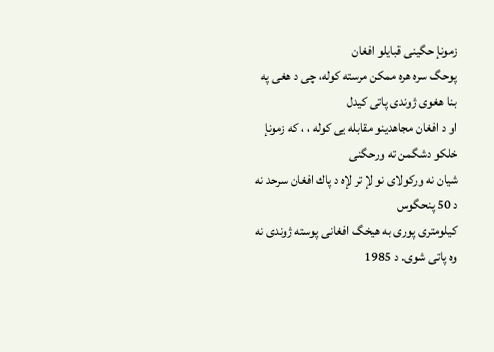زمونإ حگينى قبايلو افغان
پوحگ سره هره ممكن مرسته كوله، چى د هغى په بنا هغوى ژوندى پاتى كيدل
او د افغان مجاهدينو مقابله يى كوله ، ، كه زمونإ خلكو دشگمن ته ورحگنى
شيان نه وركولاى نو لإ تر لإه د پاك افغان سرحد نه د 50 پنحگوس
كيلومترى پورى به هيخگ افغانى پوسته ژوندى نه وه پاتى شوى. د 1985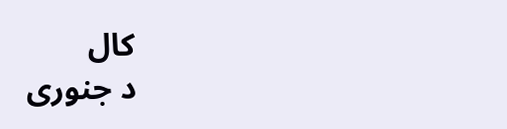كال
د جنورى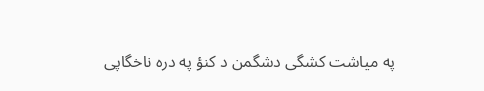په مياشت كشگى دشگمن د كنؤ په دره ناخگاپى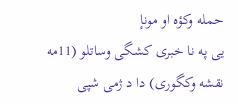حمله وكؤه او مونإ
يى په نا خبرى كشگى وساتلو (11مه نقشه وكگورى) دا د ژمى شپى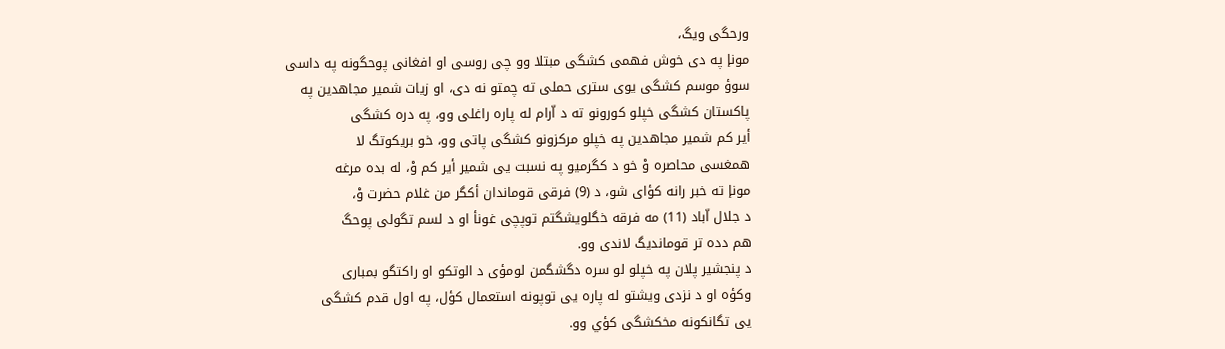ورحگى ويگ،
مونإ په دى خوش فهمى كشگى مبتلا وو چى روسى او افغانى پوحگونه په داسى
سوؤ موسم كشگى يوى سترى حملى ته چمتو نه دى، او زيات شمير مجاهدين په
پاكستان كشگى خپلو كورونو ته د اّرام له پاره راغلى وو، په دره كشگى
أير كم شمير مجاهدين په خپلو مركزونو كشگى پاتى وو، خو بريكوتگ لا
همغسى محاصره وْ خو د كگرميو په نسبت يى شمير أير كم وْ، له بده مرغه
مونإ ته خبر رانه كؤاى شو، د (9) فرقى قوماندان أكگر من غلام حضرت وْ،
د جلال اّباد (11) مه فرقه خگلويشگتم توپچى غونأ او د لسم تگولى پوحگ
هم دده تر قومانديگ لاندى وو.
د پنجشير پلان په خپلو لو سره دگشگمن لومؤى د الوتكو او راكتگو بمبارى
وكؤه او د نزدى ويشتو له پاره يى توپونه استعمال كؤل، په اول قدم كشگى
يى تگانكونه مخكشگى كؤي وو.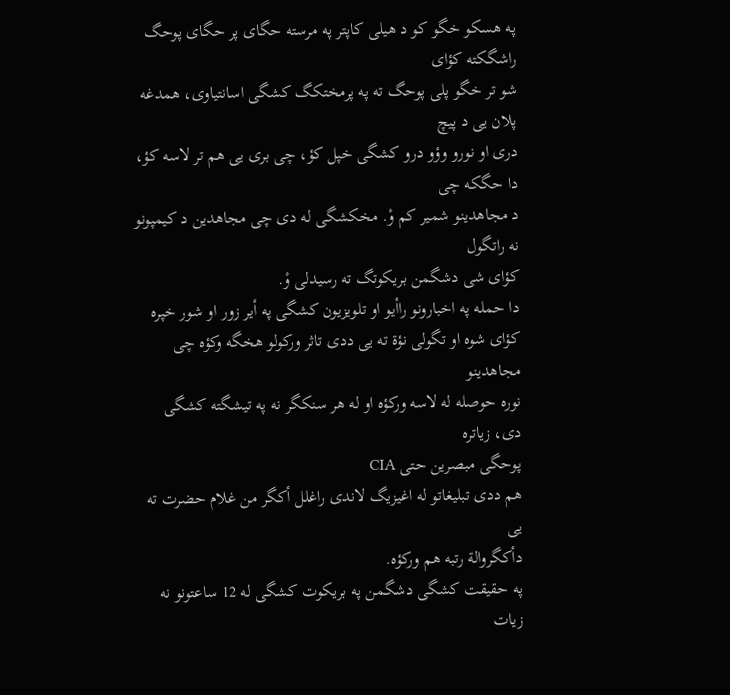په هسكو خگو كو د هيلى كاپتر په مرسته حگاى پر حگاى پوحگ راشگكته كؤاى
شو تر خگو پلى پوحگ ته په پرمختكگ كشگى اسانتياوى، همدغه پلان يى د پيچ
درى او نورو وؤو درو كشگى خپل كؤ، چى برى يى هم تر لاسه كؤ، دا حگكه چى
د مجاهدينو شمير كم وْ. مخكشگى له دى چى مجاهدين د كيمپونو نه راتگول
كؤاى شى دشگمن بريكوتگ ته رسيدلى وْ.
دا حمله په اخبارونو راأيو او تلويزيون كشگى په أير زور او شور خپره
كؤاى شوه او تگولى نؤة ته يى ددى تاثر وركولو هخگه وكؤه چى مجاهدينو
نوره حوصله له لاسه وركؤه او له هر سنكگر نه په تيشگته كشگى دى، زياتره
پوحگى مبصرين حتى CIA
هم ددى تبليغاتو له اغيزيگ لاندى راغلل أكگر من غلام حضرت ته يى
دأكگروالة رتبه هم وركؤه.
په حقيقت كشگى دشگمن په بريكوت كشگى له 12 ساعتونو نه زيات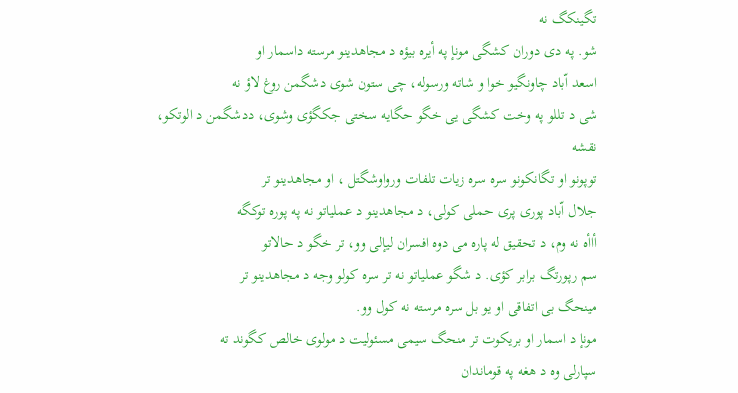تگينكگ نه
شو. په دى دوران كشگى مونإ په أيره بيؤه د مجاهدينو مرسته داسمار او
اسعد اّباد چاونگيو خوا و شاته ورسوله، چى ستون شوى دشگمن روغ لاؤ نه
شى د تللو په وخت كشگى يى خگو حگايه سختى جكگؤى وشوى، ددشگمن د الوتكو،
نقشه
توپونو او تگانكونو سره سره زيات تلفات ورواوشگتل ، او مجاهدينو تر
جلال اّباد پورى پرى حملى كولى، د مجاهدينو د عملياتو نه په پوره توكگه
أاأه نه وم، د تحقيق له پاره مى دوه افسران ليإلى وو، تر خگو د حالاتو
سم رپورتگ برابر كؤى. د شگو عملياتو نه تر سره كولو وجه د مجاهدينو تر
مينحگ بى اتفاقى او يو بل سره مرسته نه كول وو.
مونإ د اسمار او بريكوت تر منحگ سيمى مسئوليت د مولوى خالص كگوند ته
سپارلى وه د هغه په قوماندان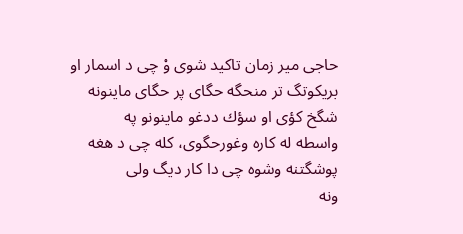حاجى مير زمان تاكيد شوى وْ چى د اسمار او
بريكوتگ تر منحگه حگاى پر حگاى ماينونه شگخ كؤى او سؤك ددغو ماينونو په
واسطه له كاره وغورحگوى، كله چى د هغه پوشگتنه وشوه چى دا كار ديگ ولى
ونه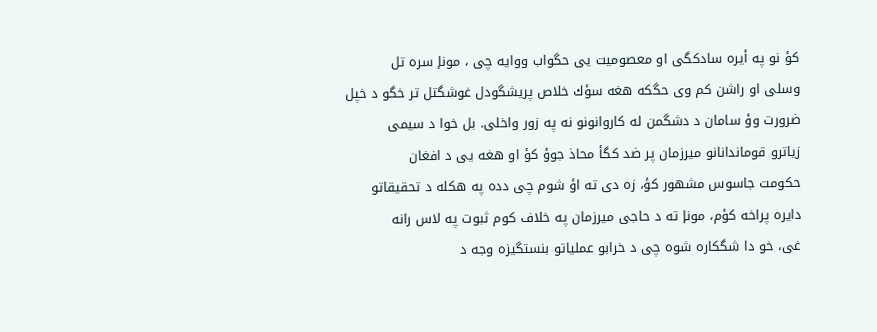كؤ نو په أيره سادكگى او معصوميت يى حگواب ووايه چى ، مونإ سره تل
وسلى او راشن كم وى حگكه هغه سؤك خلاص پريشگودل غوشگتل تر خگو د خپل
ضرورت وؤ سامان د دشگمن له كاروانونو نه په زور واخلى. بل خوا د سيمى
زياترو قوماندانانو ميرزمان پر ضد كگأ محاذ جوؤ كؤ او هغه يى د افغان
حكومت جاسوس مشهور كؤ، زه دى ته اؤ شوم چى دده په هكله د تحقيقاتو
دايره پراخه كؤم، مونإ ته د حاجى ميرزمان په خلاف كوم ثبوت په لاس رانه
غى، خو دا شگكاره شوه چى د خرابو عملياتو بنستگيزه وجه د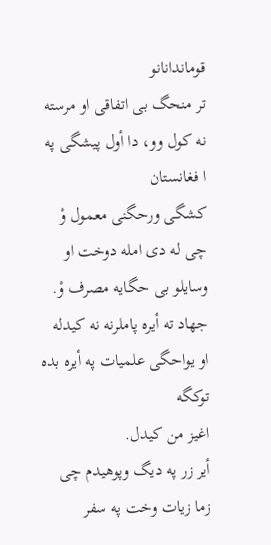قوماندانانو
تر منحگ بى اتفاقى او مرسته نه كول وو، دا أول پيشگى په ا فغانستان
كشگى ورحگنى معمول وْ چى له دى امله دوخت او وسايلو بى حگايه مصرف وْ.
جهاد ته أيره پاملرنه نه كيدله او يواحگى علميات په أيره بده توكگه
اغيز من كيدل.
أير زر په ديگ وپوهيدم چى زما زيات وخت په سفر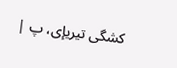كشگى تيريإى، پ |